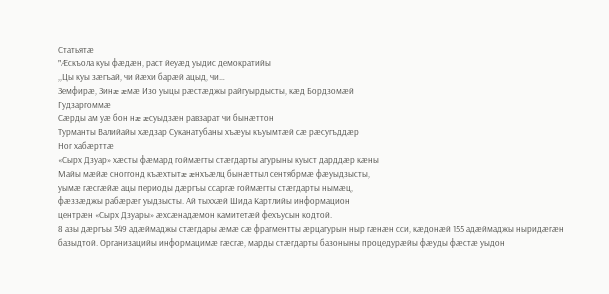Статьятæ
"Æскъола куы фæдæн, раст йеуæд уыдис демократийы
,,Цы куы зæгъай, чи йæхи барæй ацыд, чи…
Земфирæ, Зинæ æмæ Изо уыцы рæстæджы райгуырдысты, кæд Бордзомæй
Гудзаргоммæ
Сæрды ам уæ бон нæ æсуыдзæн равзарат чи бынæттон
Турманты Валийайы хæдзар Суканатубаны хъæуы къуымтæй сæ рæсугъддæр
Ног хабæрттæ
«Сырх Дзуар» хæсты фæмард гоймæгты стæгдарты агурыны куыст дарддæр кæны
Майы мæйæ сноггонд къæхтытæ æнхъæлц бынæттыл сентябрмæ фæуыдзысты,
уымæ гæсгæйæ ацы периоды дæргъы ссаргæ гоймæгты стæгдарты нымæц,
фæззæджы рабæрæг уыдзысты. Ай тыххæй Шида Картлийы информацион
центрæн «Сырх Дзуары» æхсæнадæмон камитетæй фехъусын кодтой.
8 азы дæргъы 349 адæймаджы стæгдары æмæ сæ фрагментты æрцагурын ныр гæнæн сси, кæдонæй 155 адæймаджы ныридæгæн базыдтой. Организацийы информацимæ гæсгæ, марды стæгдарты базоныны процедурæйы фæуды фæстæ уыдон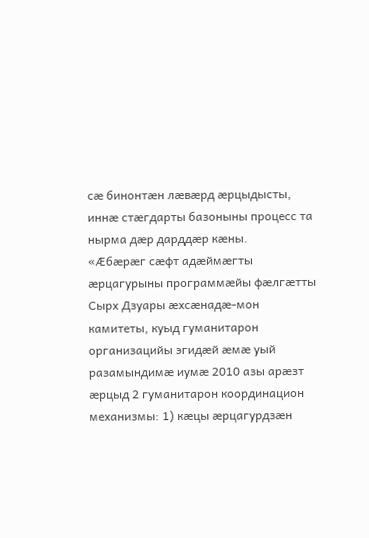сæ бинонтæн лæвæрд æрцыдысты, иннæ стæгдарты базоныны процесс та нырма дæр дарддæр кæны.
«Æбæрæг сæфт адæймæгты æрцагурыны программæйы фæлгæтты Сырх Дзуары æхсæнадæ-мон камитеты, куыд гуманитарон организацийы эгидæй æмæ уый разамындимæ иумæ 2010 азы арæзт æрцыд 2 гуманитарон координацион механизмы: 1) кæцы æрцагурдзæн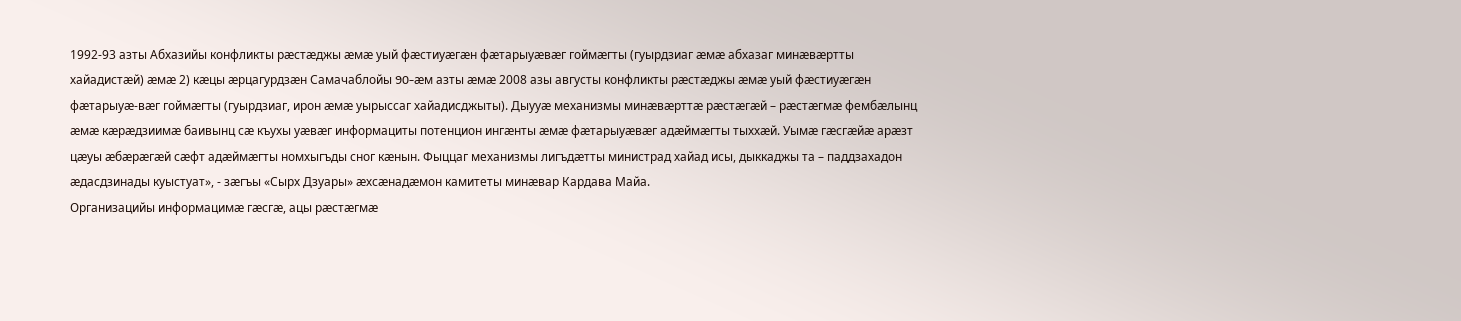1992-93 азты Абхазийы конфликты рæстæджы æмæ уый фæстиуæгæн фæтарыуæвæг гоймæгты (гуырдзиаг æмæ абхазаг минæвæртты хайадистæй) æмæ 2) кæцы æрцагурдзæн Самачаблойы 90-æм азты æмæ 2008 азы августы конфликты рæстæджы æмæ уый фæстиуæгæн фæтарыуæ-вæг гоймæгты (гуырдзиаг, ирон æмæ уырыссаг хайадисджыты). Дыууæ механизмы минæвæрттæ рæстæгæй – рæстæгмæ фембæлынц æмæ кæрæдзиимæ баивынц сæ къухы уæвæг информациты потенцион ингæнты æмæ фæтарыуæвæг адæймæгты тыххæй. Уымæ гæсгæйæ арæзт цæуы æбæрæгæй сæфт адæймæгты номхыгъды сног кæнын. Фыццаг механизмы лигъдæтты министрад хайад исы, дыккаджы та – паддзахадон æдасдзинады куыстуат», - зæгъы «Сырх Дзуары» æхсæнадæмон камитеты минæвар Кардава Майа.
Организацийы информацимæ гæсгæ, ацы рæстæгмæ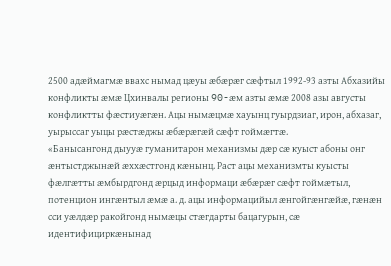2500 адæймагмæ ввахс нымад цæуы æбæрæг сæфтыл 1992-93 азты Абхазийы конфликты æмæ Цхинвалы регионы 90-æм азты æмæ 2008 азы августы конфликтты фæстиуæгæн. Ацы нымæцмæ хауынц гуырдзиаг, ирон, абхазаг, уырыссаг уыцы рæстæджы æбæрæгæй сæфт гоймæгтæ.
«Банысангонд дыууæ гуманитарон механизмы дæр сæ куыст абоны онг æнтыстджынæй æххæстгонд кæнынц. Раст ацы механизмты куысты фæлгæтты æмбырдгонд æрцыд информаци æбæрæг сæфт гоймæтыл, потенцион ингæнтыл æмæ а. д. ацы информацийыл æнгойгæнгæйæ, гæнæн сси уæлдæр ракойгонд нымæцы стæгдарты бацагурын, сæ идентифициркæнынад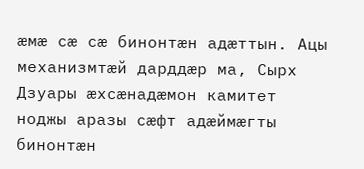æмæ сæ сæ бинонтæн адæттын. Ацы механизмтæй дарддæр ма, Сырх Дзуары æхсæнадæмон камитет ноджы аразы сæфт адæймæгты бинонтæн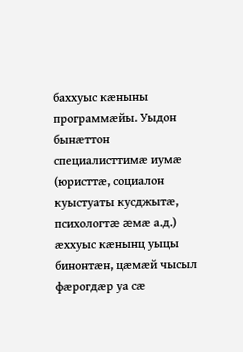баххуыс кæныны программæйы. Уыдон бынæттон специалисттимæ иумæ (юристтæ, социалон куыстуаты кусджытæ, психологтæ æмæ а.д.) æххуыс кæнынц уыцы бинонтæн, цæмæй чысыл фæрогдæр уа сæ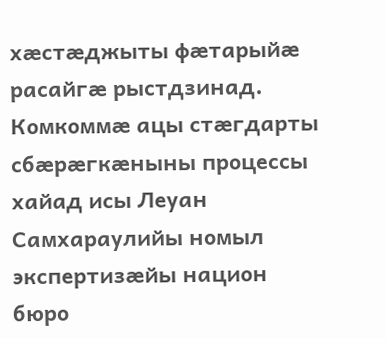хæстæджыты фæтарыйæ расайгæ рыстдзинад. Комкоммæ ацы стæгдарты сбæрæгкæныны процессы хайад исы Леуан Самхараулийы номыл экспертизæйы национ бюро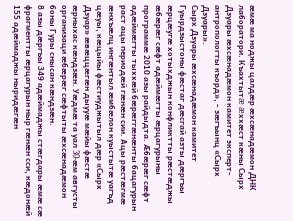æмæ ма ноджы цалдæр æхсæнадæмон ДНК лаборатори. Къахтытæ æххæст кæны Сырх Дзуары æхсæнадæмон камитет эксперт-антропологты къорд», - зæгъынц «Сырх Дзуары».
Сырх Дзуары æхсæнадæмон камитет Гуырдзыстоны фæстаг дæсгай азты дæргъы æрцæугæ хотыхджын конфликтты рæстæджы æбæрæг сæфт адæймæгты æрцагурыны программæ 2010 азы райдыдта. Æбæрæг сæфт адæймæгты тыххæй бæрæггæнæнты бацагурын раст ацы периодæй гæнæн сии. Ацы рæстæгмæ æнхъæлц ингæнтыл æмбæлон куыстытæ уагъд цæуы, кæцыйы фæстиуджытыл дæр «Сырх Дзуар» æвæццæгæн дыууæ мæйы фæстæ æрныхас кæндзæн. Уæдмæ та уал 30-æм августы организаци æбæрæг сæфтыты æхсæнадæмон боны Гуры снысан кæндзæн.
8 азы дæргъы 349 адæймаджы стæгдары æмæ сæ фрагментты æрцагурын ныр гæнæн сси, кæдонæй 155 адæймаджы ныридæгæн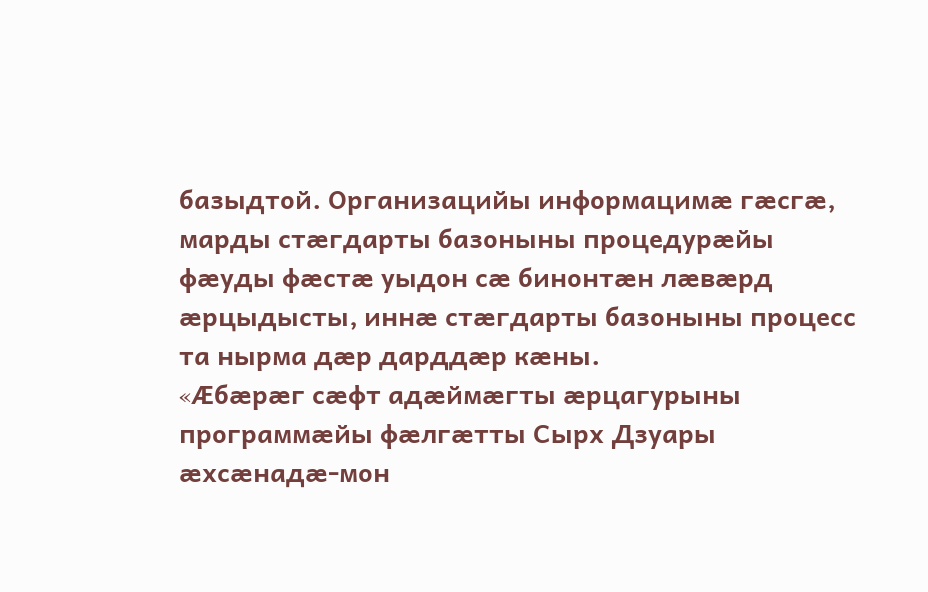базыдтой. Организацийы информацимæ гæсгæ, марды стæгдарты базоныны процедурæйы фæуды фæстæ уыдон сæ бинонтæн лæвæрд æрцыдысты, иннæ стæгдарты базоныны процесс та нырма дæр дарддæр кæны.
«Æбæрæг сæфт адæймæгты æрцагурыны программæйы фæлгæтты Сырх Дзуары æхсæнадæ-мон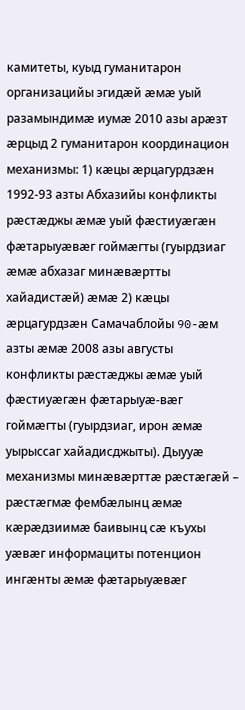камитеты, куыд гуманитарон организацийы эгидæй æмæ уый разамындимæ иумæ 2010 азы арæзт æрцыд 2 гуманитарон координацион механизмы: 1) кæцы æрцагурдзæн 1992-93 азты Абхазийы конфликты рæстæджы æмæ уый фæстиуæгæн фæтарыуæвæг гоймæгты (гуырдзиаг æмæ абхазаг минæвæртты хайадистæй) æмæ 2) кæцы æрцагурдзæн Самачаблойы 90-æм азты æмæ 2008 азы августы конфликты рæстæджы æмæ уый фæстиуæгæн фæтарыуæ-вæг гоймæгты (гуырдзиаг, ирон æмæ уырыссаг хайадисджыты). Дыууæ механизмы минæвæрттæ рæстæгæй – рæстæгмæ фембæлынц æмæ кæрæдзиимæ баивынц сæ къухы уæвæг информациты потенцион ингæнты æмæ фæтарыуæвæг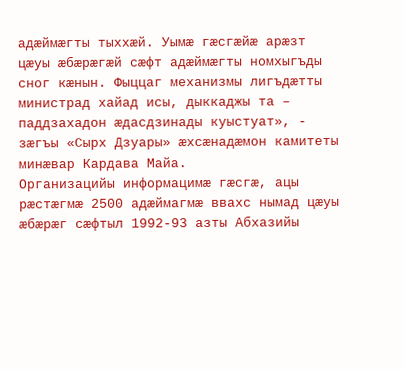адæймæгты тыххæй. Уымæ гæсгæйæ арæзт цæуы æбæрæгæй сæфт адæймæгты номхыгъды сног кæнын. Фыццаг механизмы лигъдæтты министрад хайад исы, дыккаджы та – паддзахадон æдасдзинады куыстуат», - зæгъы «Сырх Дзуары» æхсæнадæмон камитеты минæвар Кардава Майа.
Организацийы информацимæ гæсгæ, ацы рæстæгмæ 2500 адæймагмæ ввахс нымад цæуы æбæрæг сæфтыл 1992-93 азты Абхазийы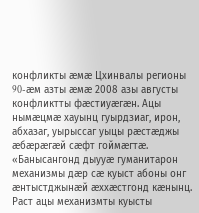конфликты æмæ Цхинвалы регионы 90-æм азты æмæ 2008 азы августы конфликтты фæстиуæгæн. Ацы нымæцмæ хауынц гуырдзиаг, ирон, абхазаг, уырыссаг уыцы рæстæджы æбæрæгæй сæфт гоймæгтæ.
«Банысангонд дыууæ гуманитарон механизмы дæр сæ куыст абоны онг æнтыстджынæй æххæстгонд кæнынц. Раст ацы механизмты куысты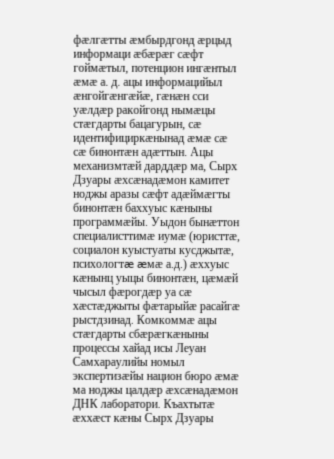фæлгæтты æмбырдгонд æрцыд информаци æбæрæг сæфт гоймæтыл, потенцион ингæнтыл æмæ а. д. ацы информацийыл æнгойгæнгæйæ, гæнæн сси уæлдæр ракойгонд нымæцы стæгдарты бацагурын, сæ идентифициркæнынад æмæ сæ сæ бинонтæн адæттын. Ацы механизмтæй дарддæр ма, Сырх Дзуары æхсæнадæмон камитет ноджы аразы сæфт адæймæгты бинонтæн баххуыс кæныны программæйы. Уыдон бынæттон специалисттимæ иумæ (юристтæ, социалон куыстуаты кусджытæ, психологтæ æмæ а.д.) æххуыс кæнынц уыцы бинонтæн, цæмæй чысыл фæрогдæр уа сæ хæстæджыты фæтарыйæ расайгæ рыстдзинад. Комкоммæ ацы стæгдарты сбæрæгкæныны процессы хайад исы Леуан Самхараулийы номыл экспертизæйы национ бюро æмæ ма ноджы цалдæр æхсæнадæмон ДНК лаборатори. Къахтытæ æххæст кæны Сырх Дзуары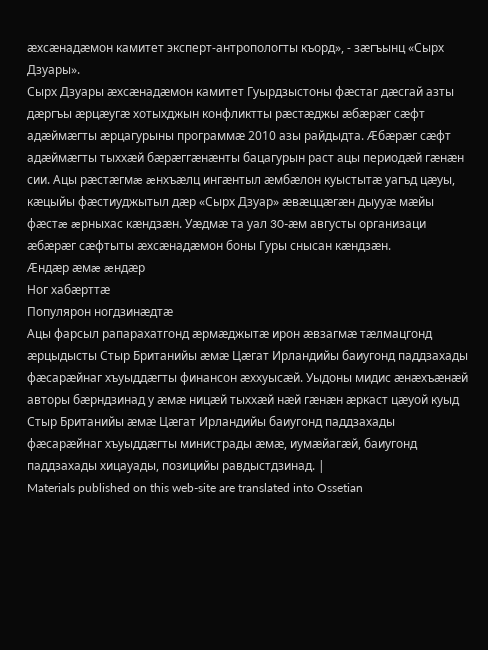æхсæнадæмон камитет эксперт-антропологты къорд», - зæгъынц «Сырх Дзуары».
Сырх Дзуары æхсæнадæмон камитет Гуырдзыстоны фæстаг дæсгай азты дæргъы æрцæугæ хотыхджын конфликтты рæстæджы æбæрæг сæфт адæймæгты æрцагурыны программæ 2010 азы райдыдта. Æбæрæг сæфт адæймæгты тыххæй бæрæггæнæнты бацагурын раст ацы периодæй гæнæн сии. Ацы рæстæгмæ æнхъæлц ингæнтыл æмбæлон куыстытæ уагъд цæуы, кæцыйы фæстиуджытыл дæр «Сырх Дзуар» æвæццæгæн дыууæ мæйы фæстæ æрныхас кæндзæн. Уæдмæ та уал 30-æм августы организаци æбæрæг сæфтыты æхсæнадæмон боны Гуры снысан кæндзæн.
Æндæр æмæ æндæр
Ног хабæрттæ
Популярон ногдзинæдтæ
Ацы фарсыл рапарахатгонд æрмæджытæ ирон æвзагмæ тæлмацгонд æрцыдысты Стыр Британийы æмæ Цæгат Ирландийы баиугонд паддзахады фæсарæйнаг хъуыддæгты финансон æххуысæй. Уыдоны мидис æнæхъæнæй авторы бæрндзинад у æмæ ницæй тыххæй нæй гæнæн æркаст цæуой куыд Стыр Британийы æмæ Цæгат Ирландийы баиугонд паддзахады фæсарæйнаг хъуыддæгты министрады æмæ, иумæйагæй, баиугонд паддзахады хицауады, позицийы равдыстдзинад. |
Materials published on this web-site are translated into Ossetian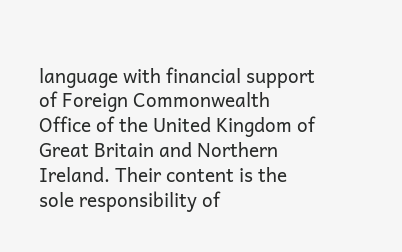language with financial support of Foreign Commonwealth Office of the United Kingdom of Great Britain and Northern Ireland. Their content is the sole responsibility of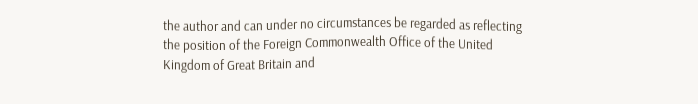the author and can under no circumstances be regarded as reflecting the position of the Foreign Commonwealth Office of the United Kingdom of Great Britain and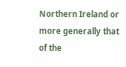Northern Ireland or more generally that of the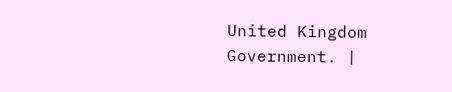United Kingdom Government. |